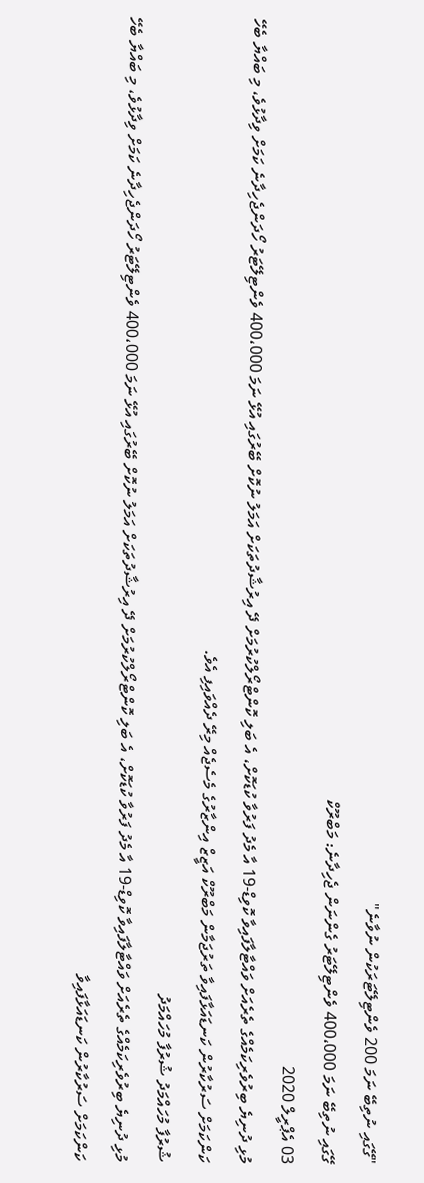"ގޭގައި ނުތިބޭ ނަމަ 200 ވެންޓިލޭޓަރަކުން ނުވާނެ"
ގޭގައި ނުތިބޭ ނަމަ 400،000 ވެންޓިލޭޓަރު ގެންނަން ޖެހިދާނެ: މަބްރޫކް
03 އެޕްރީލް 2020
މުޅި ދުނިޔެ ބިރުވެރިކަމެއްގެ ތެރެއަށް ވައްޓާލާފައިވާ ކޮވިޑް-19 އާ މެދު ފަރުވާ ކުޑަކޮށް، އެ ބަލި ކޮންޓްރޯލްކުރުމަށް ދޭ އިރުޝާދުތަކަށް އަމަލު ނުކޮށް ބޭރުގައި އުޅޭ ނަމަ 400،000 ވެންޓިލޭޓަރު ހޯދަންޖެހިދާނެ ކަމަށް ވިދާޅުވެ، މި ބައްޔާ ބެހޭ ކަންކަމަށް ސަރުކާރުން ކަނޑައަޅާފައިވާ ތަރުޖަމާން މަބްރޫކް އަޒީޒް އިންޒާރުގެ މެސެޖެއް މިރޭ ދެއްވައިފި އެވެ.
ޝުރުފާ މުހައްމަދު ޝުރުފާ މުހައްމަދު
މުޅި ދުނިޔެ ބިރުވެރިކަމެއްގެ ތެރެއަށް ވައްޓާލާފައިވާ ކޮވިޑް-19 އާ މެދު ފަރުވާ ކުޑަކޮށް، އެ ބަލި ކޮންޓްރޯލްކުރުމަށް ދޭ އިރުޝާދުތަކަށް އަމަލު ނުކޮށް ބޭރުގައި އުޅޭ ނަމަ 400،000 ވެންޓިލޭޓަރު ހޯދަންޖެހިދާނެ ކަމަށް ވިދާޅުވެ، މި ބައްޔާ ބެހޭ ކަންކަމަށް ސަރުކާރުން ކަނޑައަޅާފައިވާ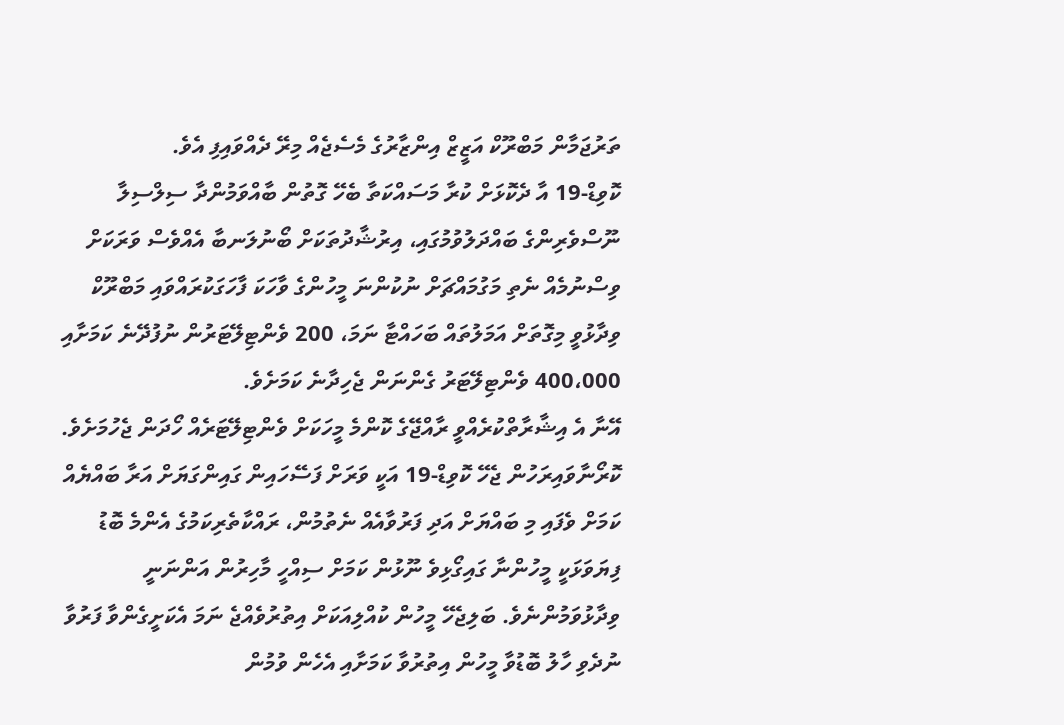ތަރުޖަމާން މަބްރޫކް އަޒީޒް އިންޒާރުގެ މެސެޖެއް މިރޭ ދެއްވައިފި އެވެ.
ކޮވިޑް-19 އާ ދެކޮޅަށް ކުރާ މަސައްކަތާ ބެހޭ ގޮތުން ބާއްވަމުންދާ ސިލްސިލާ ނޫސްވެރިންގެ ބައްދަލުވުމުގައި، އިރުޝާދުތަކަށް ބޯނުލަނބާ އެއްވެސް ވަރަކަށް ވިސްނުމެއް ނެތި މަގުމައްޗަށް ނުކުންނަ މީހުންގެ ވާހަކަ ފާހަގަކުރައްވައި މަބްރޫކް ވިދާޅުވީ މިގޮތަށް އަމަލުތައް ބަހައްޓާ ނަމަ، 200 ވެންޓިލޭޓަރުން ނުފުދޭނެ ކަމަށާއި 400،000 ވެންޓިލޭޓަރު ގެންނަން ޖެހިދާނެ ކަމަށެވެ.
އޭނާ އެ އިޝާރާތްކުރެއްވީ ރާއްޖޭގެ ކޮންމެ މީހަކަށް ވެންޓިލޭޓަރެއް ހޯދަން ޖެހުމަށެވެ.
ކޮރޯނާވައިރަހުން ޖެހޭ ކޮވިޑް-19 އަކީ ވަރަށް ފަސޭހައިން ގައިންގަޔަށް އަރާ ބައްޔެއް ކަމަށް ވެފައި މި ބައްޔަށް އަދި ފަރުވާއެއް ނެތުމުން، ރައްކާތެރިކަމުގެ އެންމެ ބޮޑު ފިޔަވަޅަކީ މީހުންނާ ގައިގޯޅިވެ ނޫޅުން ކަމަށް ސިއްހީ މާހިރުން އަންނަނީ ވިދާޅުވަމުންނެވެ. ބަލިޖެހޭ މީހުން ކުއްލިއަކަށް އިތުރުވެއްޖެ ނަމަ އެކަށީގެންވާ ފަރުވާ ނުދެވި ހާލު ބޮޑުވާ މީހުން އިތުރުވާ ކަމަށާއި އެހެން ވުމުން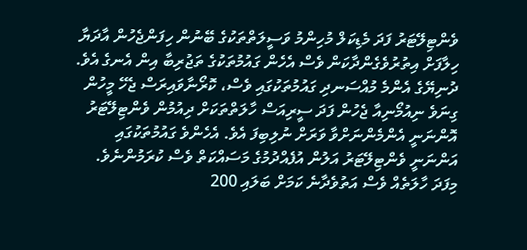ވެންޓިލޭޓަރު ފަދަ މެޑިކަލް މުހިންމު ވަސީލަތްތަކުގެ ބޭނުން ހިފަންޖެހުން އާދަޔާ ހިލާފަށް އިތުރުވެގެންދާކަން ވެސް އެހެން ގައުމުތަކުގެ ތަޖުރިބާ އިން އެނގެ އެވެ.
ދުނިޔޭގެ އެންމެ މުއްސަނދި ގައުމުތަކުގައި ވެސް، ކޮރޯނާވައިރަސް ޖެހޭ މީހުން ގިނަވެ ނިއުމޯނިއާ ޖެހުން ފަދަ ސީރިއަސް ހާލަތްތަކަށް ދިއުމުން ވެންޓިލޭޓަރު އޮންނަނީ އެންމެންނަށްވާ ވަރަށް ނުލިބިފަ އެވެ. އެހެންވެ ގައުމުތަކުގައި އަންނަނީ ވެންޓިލޭޓަރު އަލުން އުފެއްދުމުގެ މަސައްކަތް ވެސް ކުރަމުންނެވެ.
މިފަދަ ހާލަތެއް ވެސް އަތުވެދާނެ ކަމަށް ބަލައި 200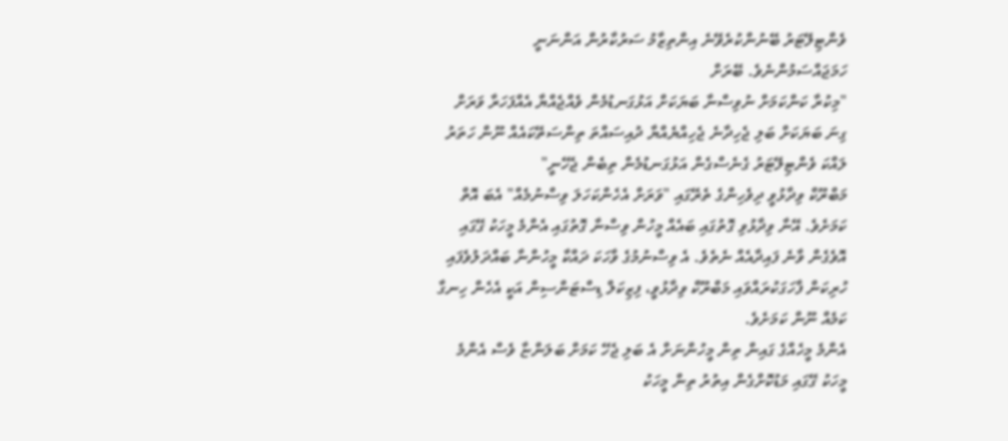ވެންޓިލޭޓަރު ބޭނުންކުރެވޭނެ އިންތިޒާމު ސަރުކާރުން އަންނަނީ ހަމަޖައްސަމުންނެވެ. ބޭރަށް
"މިކުރާ ކަންކަމަށް ނުވިސްނާ ބަޔަކަށް އަޅުގަނޑުމެން ވެއްޖެއްޔާ އެއްފަހަރާ ވަރަށް ގިނަ ބަޔަކަށް ބަލި ޖެހިދާނެ ޖެހިއްޔެއްޔާ ދުއިސައްތަ ތިންސަތޭކައެއް ނޫން ހަތަރު ލައްކަ ވެންޓިލޭޓަރު ގެނެސްގެން އަޅުގަނޑުމެން ތިބެން ޖެހޭނީ"
މަބްރޫކް ވިދާޅުވީ ދިވެހިންގެ ތެރޭގައި "ވަރަށް އެހެންކަހަލަ ވިސްނުމެއް" އެބަ އޮތް ކަމަށެވެ. އޭނާ ވިދާޅުވި ގޮތުގައި ބައެއް މީހުން ވިސްނާ ގޮތުގައި އެންމެ މީހަކު ގޭގައި އޮވެގެން ވާނެ ފައިދާއެއް ނެތެވެ. އެ ވިސްނުމުގެ ވާހަކަ ދައްކާ މީހުންނާ ބައްދަލުވެފައި ހުރިކަން ފާހަގަކުރައްވައި މަބްރޫކް ވިދާޅުވީ، ފިޒިކަލް ޑިސްޓަންސިން އަކީ އެހެން ހިނގާ ކަމެއް ނޫން ކަމަށެވެ.
އެންމެ މީހެއްގެ ގައިން ތިން މީހުންނަށް އެ ބަލި ޖެހޭ ކަމަށް ބަލަންޏާ ވެސް އެންމެ މީހަކު ގޭގައި މަޑުކޮށްގެން އިތުރު ތިން މީހަކު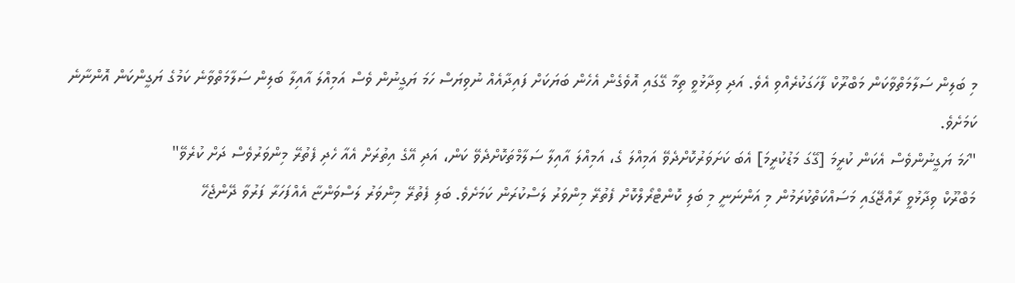މި ބަލިން ސަލާމަތްވާކަން މަބްރޫކް ފާހަގަކުރެއްވި އެވެ. އަދި ވިދާޅުވީ ތިމާ ގޭގައި އޮވެގެން އެހެން ބަޔަކަށް ފައިދާއެއް ނުވިޔަސް ހަމަ ޔަގީނުން ވެސް އަމިއްލަ އާއިލާ ބަލިން ސަލާމަތްވާނެ ކަމުގެ ޔަގީންކަން އޮންނާނެ ކަމަށެވެ.
"ހަމަ ޔަގީނުންވެސް އެކަން ކުރީމަ [ގޭގަ މަޑުކުރީމަ] އެބަ ކަށަވަރުކޮށްދެވޭ އަމިއްލަ ގެ، އަމިއްލަ އާއިލާ ސަލާމްތަކޮށްދެވޭ ކަން، އަދި އޭގެ އިތުރަށް އެއާ ހެދި ފެތުރޭ މިންވަރުވެސް ދަށް ކުރެވޭ"
މަބްރޫކް ވިދާޅުވީ ރާއްޖޭގައި މަސައްކަތްކުރަމުން މި އަންނަނީ މި ބަލި ކޮންޓްރޯލްކޮށް ފެތުރޭ މިންވަރު ލަސްކުރަން ކަމަށެވެ. ބަލި ފެތުރޭ މިންވަރު ލަސްވަންޏާ އެއްފަހަރާ ފަރުވާ ދޭންޖެހޭ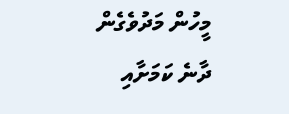މީހުން މަދުވެގެން ދާނެ ކަމަށާއި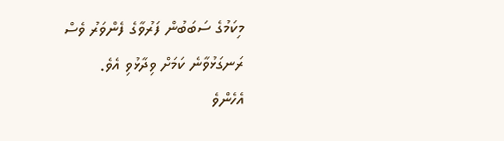މިކަމުގެ ސަބަބުން ފަރުވާގެ ފެންވަރު ވެސް ރަނގަޅުވާނެ ކަމަށް ވިދާޅުވި އެވެ.
އެހެންވެ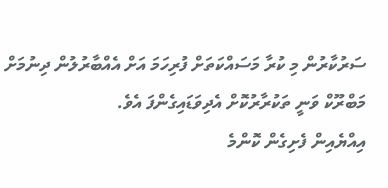ސަރުކާރުން މި ކުރާ މަސައްކަތަށް ފުރިހަމަ އަށް އެއްބާރުލުން ދިނުމަށް މަބްރޫކް ވަނީ ތަކުރާރުކޮށް އެދިވަޑައިގެންފަ އެވެ.
އިއްޔެއިން ފެށިގެން ކޮންމެ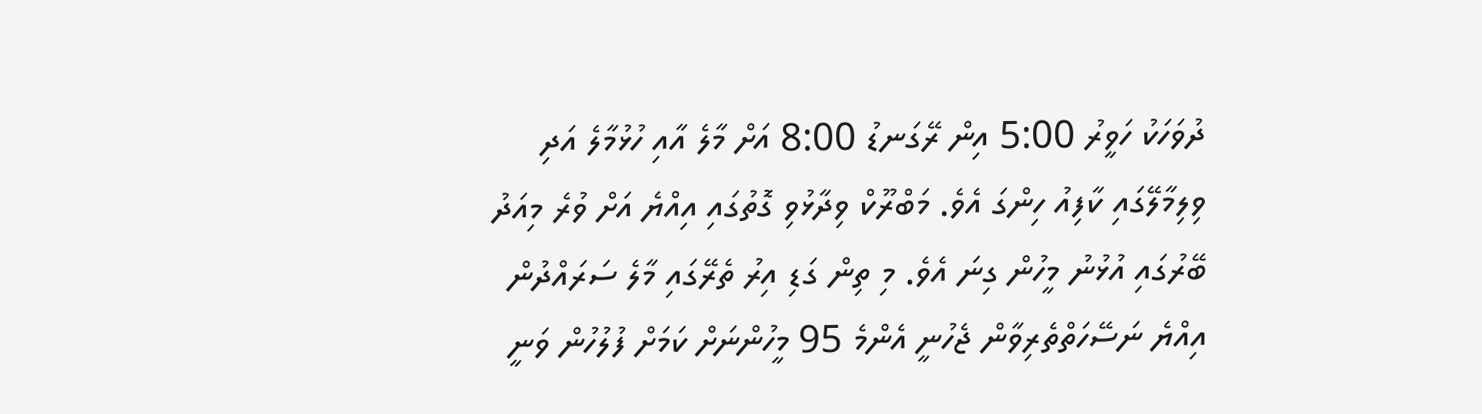ދުވަހަކު ހަވީރު 5:00 އިން ރޭގަނޑު 8:00 އަށް މާލެ އާއި ހުޅުމާލެ އަދި ވިލިމާލޭގައި ކާފިއު ހިންގަ އެވެ. މަބްރޫކް ވިދާޅުވި ގޮތުގައި އިއްޔެ އަށް ވުރެ މިއަދު ބޭރުގައި އުޅުނު މީހުން ގިނަ އެވެ. މި ތިން ގަޑި އިރު ތެރޭގައި މާލެ ސަރައްދުން އިއްޔެ ނަސޭހަތްތެރިވާން ޖެހުނީ އެންމެ 95 މީހުންނަށް ކަމަށް ފުލުހުން ވަނީ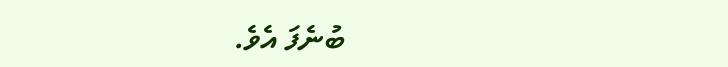ބުނެފަ އެވެ.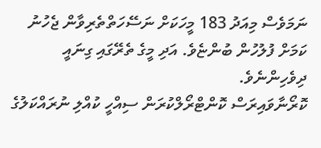ނަމަވެސް މިއަދު 183 މީހަކަށް ނަސޭހަތްތެރިވާން ޖެހުނު ކަމަށް ފުލުހުން ބުންޏެވެ. އަދި މީގެ ތެރޭގައި ގިނައީ ދިވެހިންނެވެ.
ކޮރޯނާވައިރަސް ކޮންޓްރޯލްކުރަން ސިއްހީ ކުއްލި ނުރައްކަލުގެ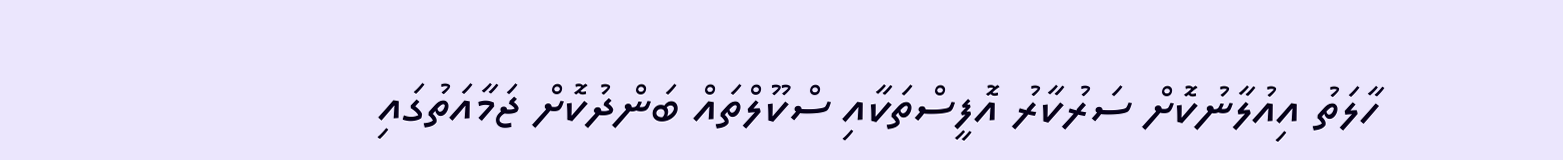ހާލަތު އިއުލާނުކޮށް ސަރުކާރު އޮފީސްތަކާއި ސްކޫލްތައް ބަންދުކޮށް ޖަމާއަތުގައި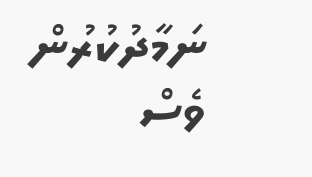ނަމާދުކުރުން ވެސް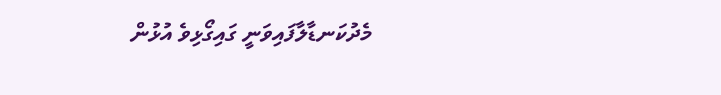މެދުކަނޑާލާފައިވަނީ ގައިގޯޅިވެ އުޅުން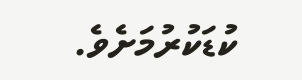ކުޑަކުރުމަށެވެ.